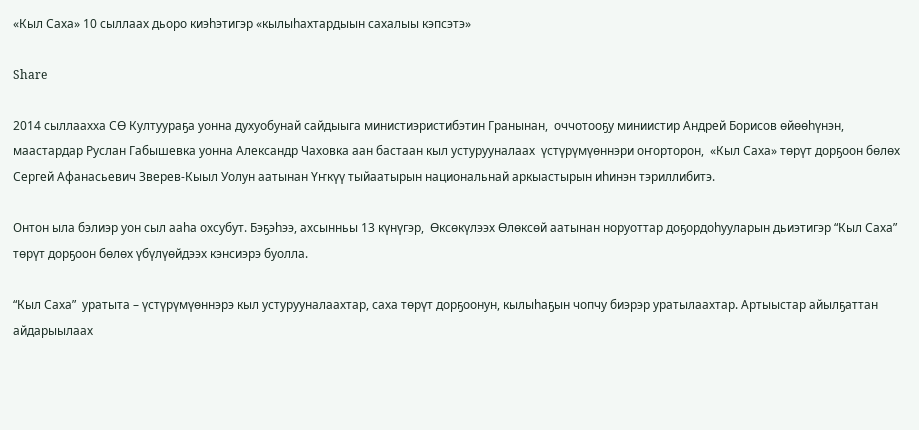«Кыл Саха» 10 сыллаах дьоро киэһэтигэр «кылыһахтардыын сахалыы кэпсэтэ»

Share

2014 сыллаахха СӨ Култуураҕа уонна духуобунай сайдыыга министиэристибэтин Гранынан,  оччотооҕу миниистир Андрей Борисов өйөөһүнэн, маастардар Руслан Габышевка уонна Александр Чаховка аан бастаан кыл устурууналаах  үстүрүмүөннэри оҥорторон,  «Кыл Саха» төрүт дорҕоон бөлөх Сергей Афанасьевич Зверев-Кыыл Уолун аатынан Үҥкүү тыйаатырын национальнай аркыастырын иһинэн тэриллибитэ.

Онтон ыла бэлиэр уон сыл ааһа охсубут. Бэҕэһээ, ахсынньы 13 күнүгэр,  Өксөкүлээх Өлөксөй аатынан норуоттар доҕордоһууларын дьиэтигэр “Кыл Саха” төрүт дорҕоон бөлөх үбүлүөйдээх кэнсиэрэ буолла.

“Кыл Саха”  уратыта – үстүрүмүөннэрэ кыл устурууналаахтар, саха төрүт дорҕоонун, кылыһаҕын чопчу биэрэр уратылаахтар. Артыыстар айылҕаттан айдарыылаах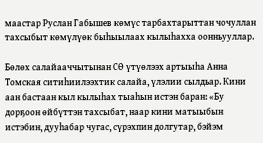маастар Руслан Габышев көмүс тарбахтарыттан чочуллан тахсыбыт көмүлүөк быһыылаах кылыһахха оонньууллар.

Бөлөх салайааччытынан СӨ үтүөлээх артыыһа Анна Томская ситиһиилээхтик салайа, үлэлии сылдьар. Кини аан бастаан кыл кылыһах тыаһын истэн баран: «Бу дорҕоон өйбүттэн тахсыбат, наар кини матыыбын истэбин, дууһабар чугас, сүрэхпин долгутар, бэйэм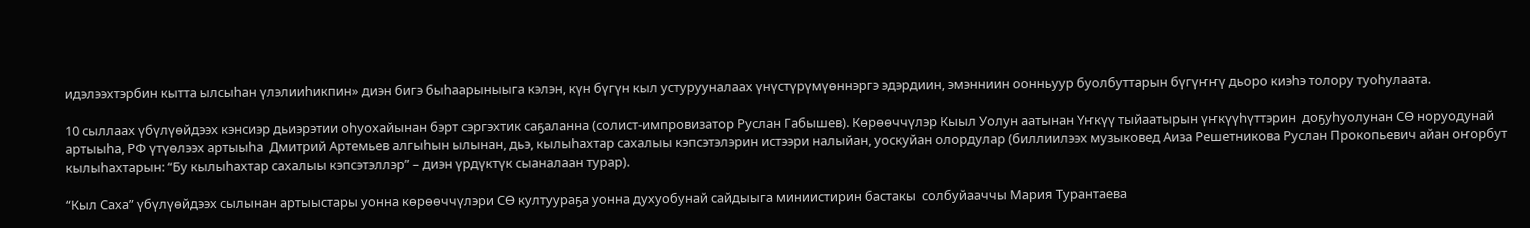идэлээхтэрбин кытта ылсыһан үлэлииһикпин» диэн бигэ быһаарыныыга кэлэн, күн бүгүн кыл устурууналаах үнүстүрүмүөннэргэ эдэрдиин, эмэнниин оонньуур буолбуттарын бүгүҥҥү дьоро киэһэ толору туоһулаата.

10 сыллаах үбүлүөйдээх кэнсиэр дьиэрэтии оһуохайынан бэрт сэргэхтик саҕаланна (солист-импровизатор Руслан Габышев). Көрөөччүлэр Кыыл Уолун аатынан Үҥкүү тыйаатырын үҥкүүһүттэрин  доҕуһуолунан СӨ норуодунай артыыһа, РФ үтүөлээх артыыһа  Дмитрий Артемьев алгыһын ылынан, дьэ, кылыһахтар сахалыы кэпсэтэлэрин истээри налыйан, уоскуйан олордулар (биллиилээх музыковед Аиза Решетникова Руслан Прокопьевич айан оҥорбут кылыһахтарын: “Бу кылыһахтар сахалыы кэпсэтэллэр” – диэн үрдүктүк сыаналаан турар).

“Кыл Саха” үбүлүөйдээх сылынан артыыстары уонна көрөөччүлэри СӨ култуураҕа уонна духуобунай сайдыыга миниистирин бастакы  солбуйааччы Мария Турантаева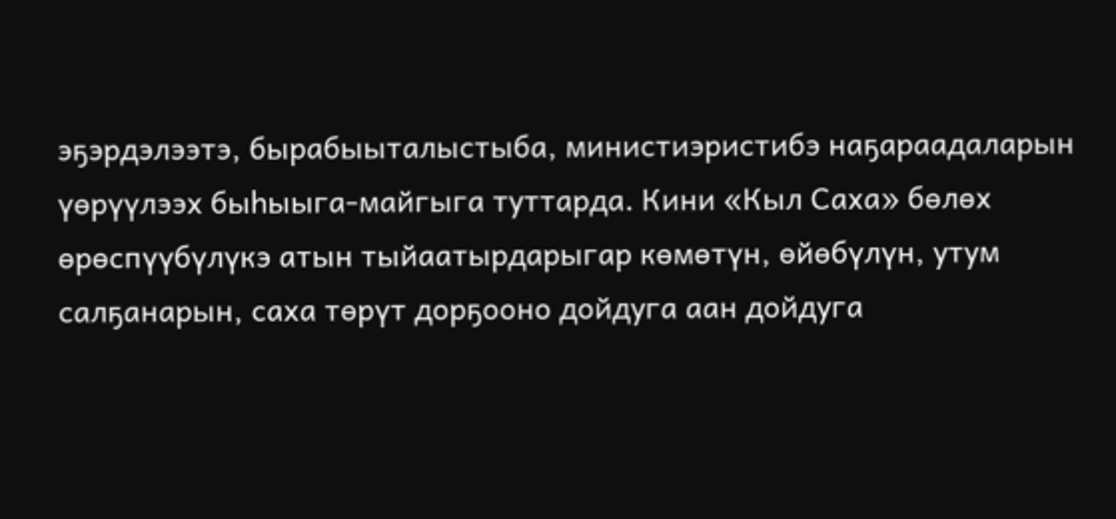эҕэрдэлээтэ, бырабыыталыстыба, министиэристибэ наҕараадаларын үөрүүлээх быһыыга-майгыга туттарда. Кини «Кыл Саха» бөлөх  өрөспүүбүлүкэ атын тыйаатырдарыгар көмөтүн, өйөбүлүн, утум салҕанарын, саха төрүт дорҕооно дойдуга аан дойдуга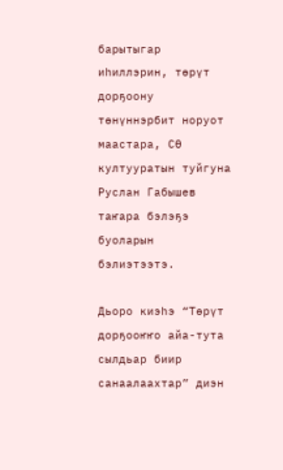барытыгар иһиллэрин, төрүт дорҕоону төнүннэрбит норуот маастара, СӨ култууратын туйгуна Руслан Габышев таҥара бэлэҕэ буоларын    бэлиэтээтэ.

Дьоро киэһэ “Төрүт дорҕооҥҥо айа-тута сылдьар биир санаалаахтар” диэн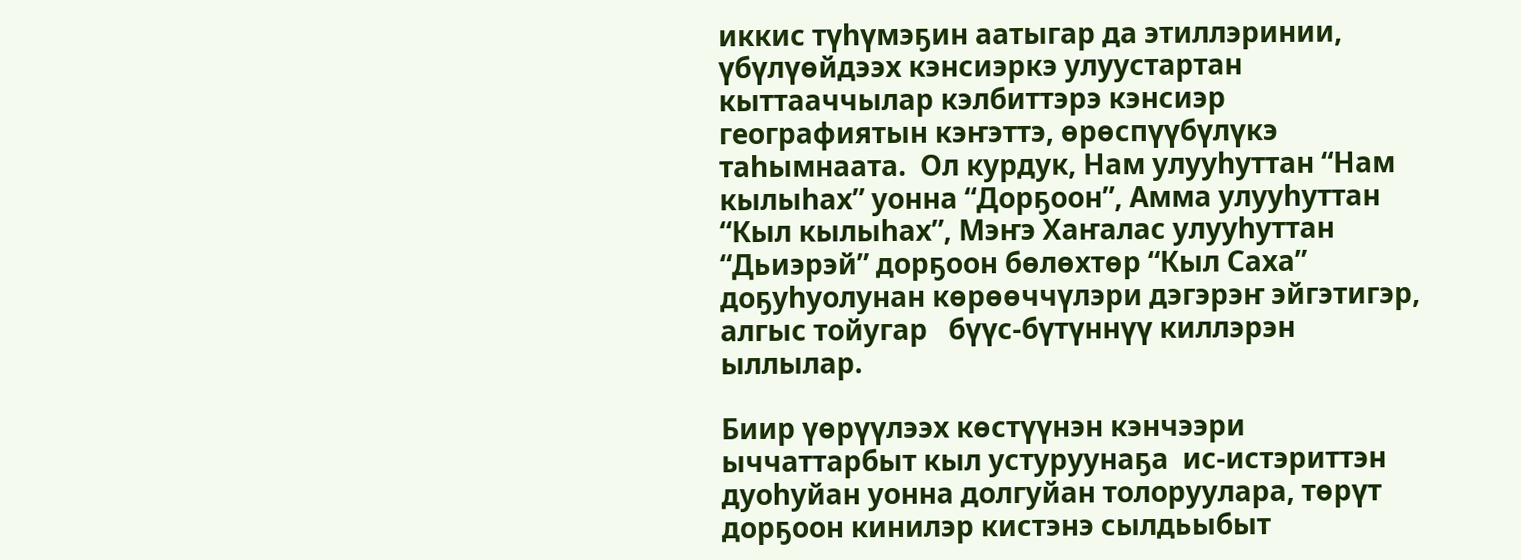иккис түһүмэҕин аатыгар да этиллэринии, үбүлүөйдээх кэнсиэркэ улуустартан кыттааччылар кэлбиттэрэ кэнсиэр географиятын кэҥэттэ, өрөспүүбүлүкэ таһымнаата.  Ол курдук, Нам улууһуттан “Нам кылыһах” уонна “Дорҕоон”, Амма улууһуттан “Кыл кылыһах”, Мэҥэ Хаҥалас улууһуттан “Дьиэрэй” дорҕоон бөлөхтөр “Кыл Саха”  доҕуһуолунан көрөөччүлэри дэгэрэҥ эйгэтигэр, алгыс тойугар   бүүс-бүтүннүү киллэрэн ыллылар.

Биир үөрүүлээх көстүүнэн кэнчээри ыччаттарбыт кыл устуруунаҕа  ис-истэриттэн дуоһуйан уонна долгуйан толоруулара, төрүт дорҕоон кинилэр кистэнэ сылдьыбыт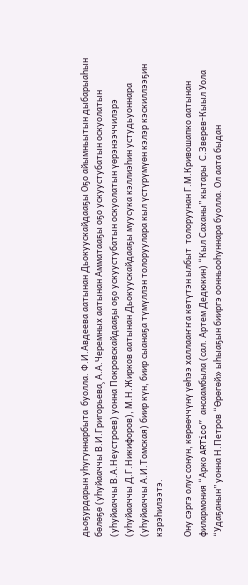дьоҕурдарын уһугуннарбыта  буолла. Ф.И.Авдеева аатынан Дьокуускайдааҕы Оҕо айымньытын дыбарыаһын бөлөҕө (уһуйааччы В.И.Григорьева¸ А.А.Черемных аатынан Амматааҕы оҕо ускуустубатын оскуолатын (уһуйааччы В.А.Неустроев) уонна Покровскайдааҕы оҕо ускуустубатын оскуолатын үөрэнээччилэрэ (уһуйааччы Д.Г.Никифоров), М.Н.Жирков аатынан Дьокуускайдааҕы муусука кэллиэһин устудьуоннара (уһуйааччы А.И.Томская) биир күн, биир сыанаҕа түмүллэн толоруулара кыл үстүрүмүөн кэлэр кэскиллээҕин кэрэһилээтэ.

Ону сэргэ олус сонун, көрөөччүнү үөһээ халлааҥҥа көтүтэн ылбыт  толоруунан Г.М.Кривошапко аатынан филармония “Арко ARTico” ансаамбыла (сал. Артем Дедюкин) “Кыл Саханы” кытары  С.Зверев-Кыыл Уола “Удаҕанын” уонна Н.Петров “Өрөгөй» ыһыаҕын бииргэ оонньооһуннара буолла. Ол аата быдан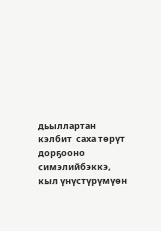дьыллартан кэлбит  саха төрүт дорҕооно симэлийбэккэ, кыл үнүстүрүмүөн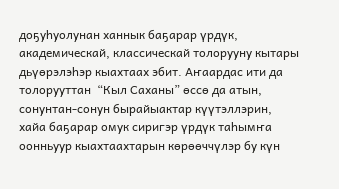доҕуһуолунан ханнык баҕарар үрдүк, академическай, классическай толорууну кытары дьүөрэлэһэр кыахтаах эбит. Аҥаардас ити да толорууттан  “Кыл Саханы” өссө да атын, сонунтан-сонун бырайыактар күүтэллэрин, хайа баҕарар омук сиригэр үрдүк таһымҥа оонньуур кыахтаахтарын көрөөччүлэр бу күн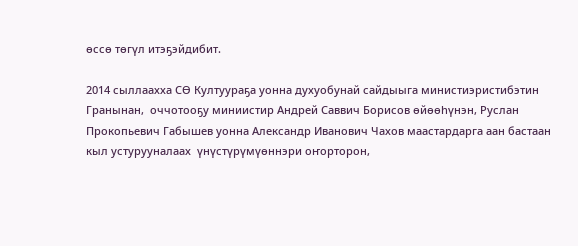өссө төгүл итэҕэйдибит.

2014 сыллаахха СӨ Култуураҕа уонна духуобунай сайдыыга министиэристибэтин Гранынан,  оччотооҕу миниистир Андрей Саввич Борисов өйөөһүнэн, Руслан Прокопьевич Габышев уонна Александр Иванович Чахов маастардарга аан бастаан кыл устурууналаах  үнүстүрүмүөннэри оҥорторон,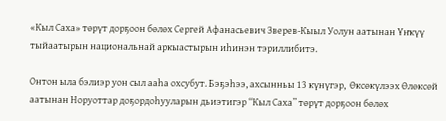«Кыл Саха» төрүт дорҕоон бөлөх Сергей Афанасьевич Зверев-Кыыл Уолун аатынан Үҥкүү тыйаатырын национальнай аркыастырын иһинэн тэриллибитэ.

Онтон ыла бэлиэр уон сыл ааһа охсубут. Бэҕэһээ, ахсынньы 13 күнүгэр,  Өксөкүлээх Өлөксөй аатынан Норуоттар доҕордоһууларын дьиэтигэр “Кыл Саха” төрүт дорҕоон бөлөх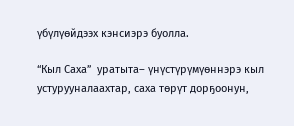үбүлүөйдээх кэнсиэрэ буолла.

“Кыл Саха”  уратыта– үнүстүрүмүөннэрэ кыл устурууналаахтар, саха төрүт дорҕоонун,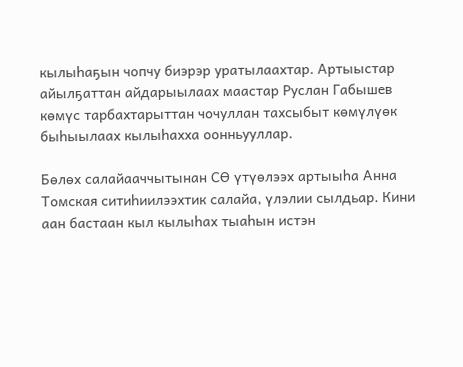кылыһаҕын чопчу биэрэр уратылаахтар. Артыыстар айылҕаттан айдарыылаах маастар Руслан Габышев көмүс тарбахтарыттан чочуллан тахсыбыт көмүлүөк быһыылаах кылыһахха оонньууллар.

Бөлөх салайааччытынан СӨ үтүөлээх артыыһа Анна Томская ситиһиилээхтик салайа, үлэлии сылдьар. Кини аан бастаан кыл кылыһах тыаһын истэн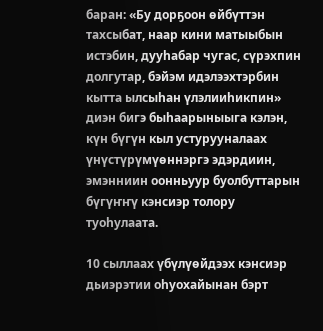баран: «Бу дорҕоон өйбүттэн тахсыбат, наар кини матыыбын истэбин, дууһабар чугас, сүрэхпин долгутар, бэйэм идэлээхтэрбин кытта ылсыһан үлэлииһикпин» диэн бигэ быһаарыныыга кэлэн, күн бүгүн кыл устурууналаах үнүстүрүмүөннэргэ эдэрдиин, эмэнниин оонньуур буолбуттарын бүгүҥҥү кэнсиэр толору туоһулаата.

10 сыллаах үбүлүөйдээх кэнсиэр дьиэрэтии оһуохайынан бэрт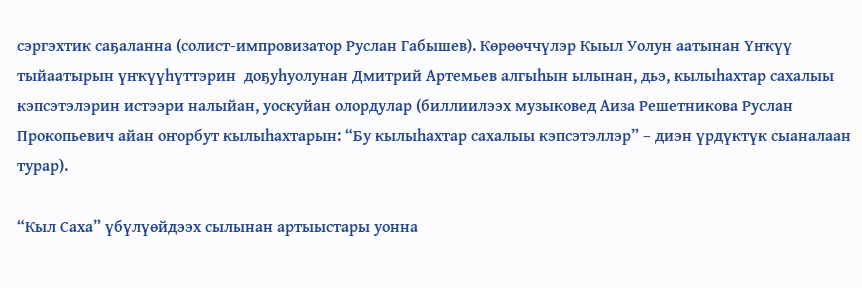сэргэхтик саҕаланна (солист-импровизатор Руслан Габышев). Көрөөччүлэр Кыыл Уолун аатынан Үҥкүү тыйаатырын үҥкүүһүттэрин  доҕуһуолунан Дмитрий Артемьев алгыһын ылынан, дьэ, кылыһахтар сахалыы кэпсэтэлэрин истээри налыйан, уоскуйан олордулар (биллиилээх музыковед Аиза Решетникова Руслан Прокопьевич айан оҥорбут кылыһахтарын: “Бу кылыһахтар сахалыы кэпсэтэллэр” – диэн үрдүктүк сыаналаан турар).

“Кыл Саха” үбүлүөйдээх сылынан артыыстары уонна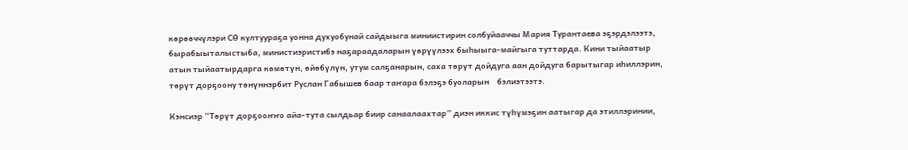көрөөччүлэри СӨ култуураҕа уонна духуобунай сайдыыга миниистирин солбуйааччы Мария Турантаева эҕэрдэлээтэ, бырабыыталыстыба, министиэристибэ наҕараадаларын үөрүүлээх быһыыга-майгыга туттарда. Кини тыйаатыр атын тыйаатырдарга көмөтүн, өйөбүлүн, утум салҕанарын, саха төрүт дойдуга аан дойдуга барытыгар иһиллэрин, төрүт дорҕоону төнүннэрбит Руслан Габышев баар таҥара бэлэҕэ буоларын    бэлиэтээтэ.

Кэнсиэр “Төрүт дорҕооҥҥо айа-тута сылдьар биир санаалаахтар” диэн иккис түһүмэҕин аатыгар да этиллэринии,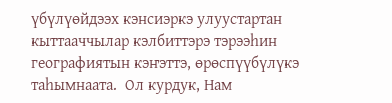үбүлүөйдээх кэнсиэркэ улуустартан кыттааччылар кэлбиттэрэ тэрээһин географиятын кэҥэттэ, өрөспүүбүлүкэ таһымнаата.  Ол курдук, Нам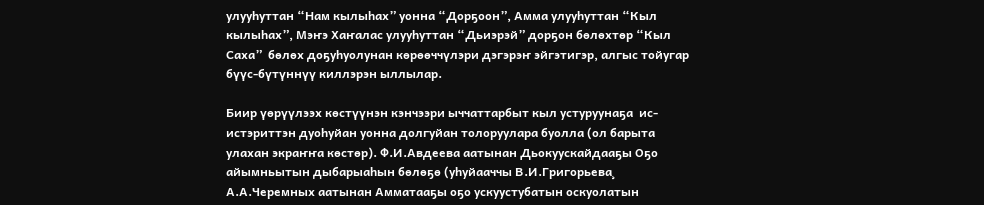улууһуттан “Нам кылыһах” уонна “Дорҕоон”, Амма улууһуттан “Кыл кылыһах”, Мэҥэ Хаҥалас улууһуттан “Дьиэрэй” дорҕон бөлөхтөр “Кыл Саха”  бөлөх доҕуһуолунан көрөөччүлэри дэгэрэҥ эйгэтигэр, алгыс тойугар  бүүс-бүтүннүү киллэрэн ыллылар.

Биир үөрүүлээх көстүүнэн кэнчээри ыччаттарбыт кыл устуруунаҕа  ис-истэриттэн дуоһуйан уонна долгуйан толоруулара буолла (ол барыта улахан экраҥҥа көстөр). Ф.И.Авдеева аатынан Дьокуускайдааҕы Оҕо айымньытын дыбарыаһын бөлөҕө (уһуйааччы В.И.Григорьева¸ А.А.Черемных аатынан Амматааҕы оҕо ускуустубатын оскуолатын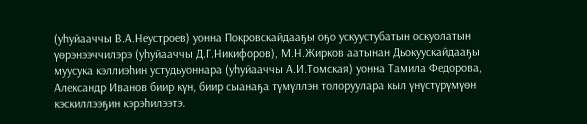(уһуйааччы В.А.Неустроев) уонна Покровскайдааҕы оҕо ускуустубатын оскуолатын үөрэнээччилэрэ (уһуйааччы Д.Г.Никифоров), М.Н.Жирков аатынан Дьокуускайдааҕы муусука кэллиэһин устудьуоннара (уһуйааччы А.И.Томская) уонна Тамила Федорова, Александр Иванов биир күн, биир сыанаҕа түмүллэн толоруулара кыл үнүстүрүмүөн кэскиллээҕин кэрэһилээтэ.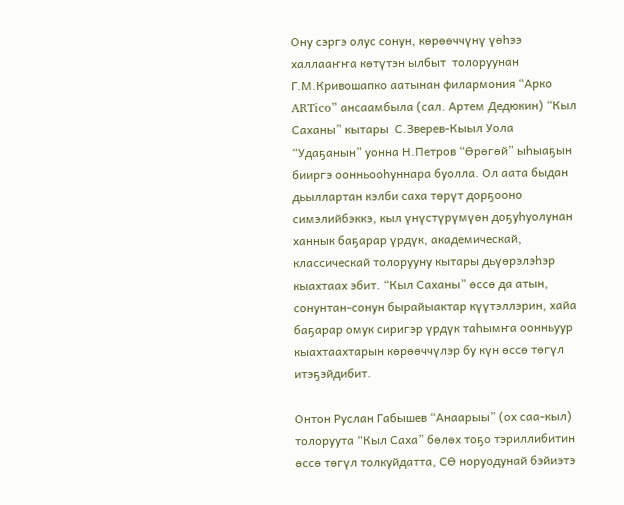Ону сэргэ олус сонун, көрөөччүнү үөһээ халлааҥҥа көтүтэн ылбыт  толоруунан Г.М.Кривошапко аатынан филармония “Арко ARTico” ансаамбыла (сал. Артем Дедюкин) “Кыл Саханы” кытары  С.Зверев-Кыыл Уола “Удаҕанын” уонна Н.Петров “Өрөгөй” ыһыаҕын бииргэ оонньооһуннара буолла. Ол аата быдан дьыллартан кэлби саха төрүт дорҕооно симэлийбэккэ, кыл үнүстүрүмүөн доҕуһуолунан ханнык баҕарар үрдүк, академическай, классическай толорууну кытары дьүөрэлэһэр кыахтаах эбит. “Кыл Саханы” өссө да атын, сонунтан-сонун бырайыактар күүтэллэрин, хайа баҕарар омук сиригэр үрдүк таһымҥа оонньуур кыахтаахтарын көрөөччүлэр бу күн өссө төгүл итэҕэйдибит.

Онтон Руслан Габышев “Анаарыы” (ох саа-кыл) толоруута “Кыл Саха” бөлөх тоҕо тэриллибитин өссө төгүл толкуйдатта, СӨ норуодунай бэйиэтэ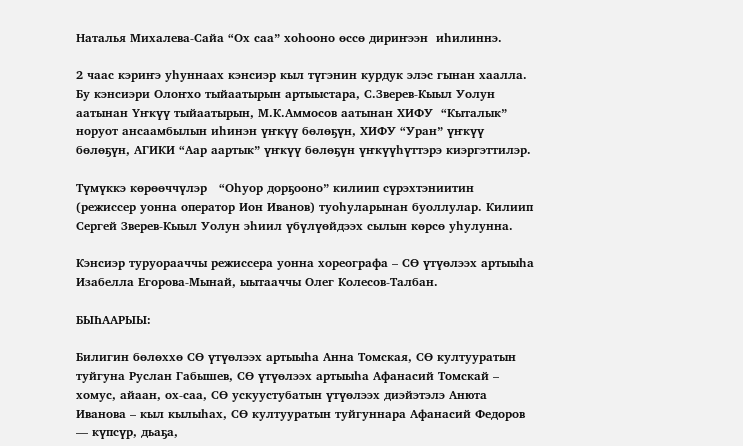Наталья Михалева-Сайа “Ох саа” хоһооно өссө дириҥээн  иһилиннэ.

2 чаас кэриҥэ уһуннаах кэнсиэр кыл түгэнин курдук элэс гынан хаалла. Бу кэнсиэри Олоҥхо тыйаатырын артыыстара, С.Зверев-Кыыл Уолун аатынан Үҥкүү тыйаатырын, М.К.Аммосов аатынан ХИФУ  “Кыталык” норуот ансаамбылын иһинэн үҥкүү бөлөҕүн, ХИФУ “Уран” үҥкүү бөлөҕүн, АГИКИ “Аар аартык” үҥкүү бөлөҕүн үҥкүүһүттэрэ киэргэттилэр.

Түмүккэ көрөөччүлэр   “Оһуор дорҕооно” килиип сүрэхтэниитин (режиссер уонна оператор Ион Иванов) туоһуларынан буоллулар. Килиип Сергей Зверев-Кыыл Уолун эһиил үбүлүөйдээх сылын көрсө уһулунна.

Кэнсиэр туруорааччы режиссера уонна хореографа – СӨ үтүөлээх артыыһа Изабелла Егорова-Мынай, ыытааччы Олег Колесов-Талбан.

БЫҺААРЫЫ:

Билигин бөлөххө СӨ үтүөлээх артыыһа Анна Томская, СӨ култууратын туйгуна Руслан Габышев, СӨ үтүөлээх артыыһа Афанасий Томскай – хомус, айаан, ох-саа, СӨ ускуустубатын үтүөлээх диэйэтэлэ Анюта Иванова – кыл кылыһах, СӨ култууратын туйгуннара Афанасий Федоров — күпсүр, дьаҕа,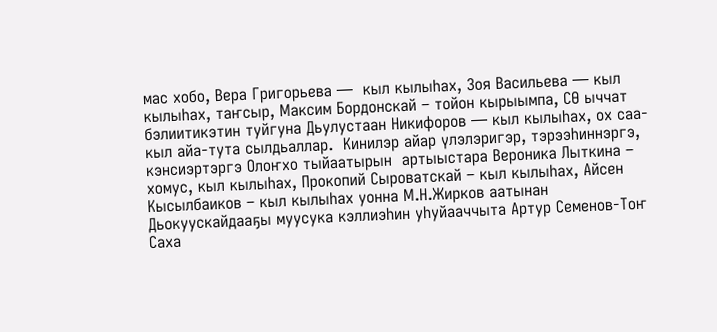мас хобо, Вера Григорьева —  кыл кылыһах, Зоя Васильева — кыл кылыһах, таҥсыр, Максим Бордонскай – тойон кырыымпа, СӨ ыччат бэлиитикэтин туйгуна Дьулустаан Никифоров — кыл кылыһах, ох саа-кыл айа-тута сылдьаллар.  Кинилэр айар үлэлэригэр, тэрээһиннэргэ, кэнсиэртэргэ Олоҥхо тыйаатырын  артыыстара Вероника Лыткина – хомус, кыл кылыһах, Прокопий Сыроватскай – кыл кылыһах, Айсен Кысылбаиков – кыл кылыһах уонна М.Н.Жирков аатынан Дьокуускайдааҕы муусука кэллиэһин уһуйааччыта Артур Семенов-Тоҥ Саха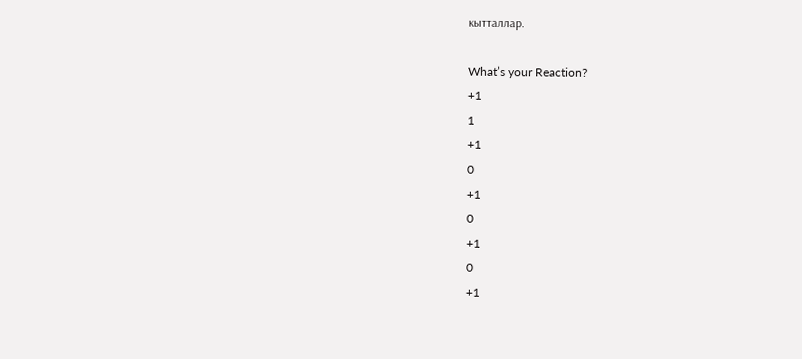кытталлар.

What’s your Reaction?
+1
1
+1
0
+1
0
+1
0
+1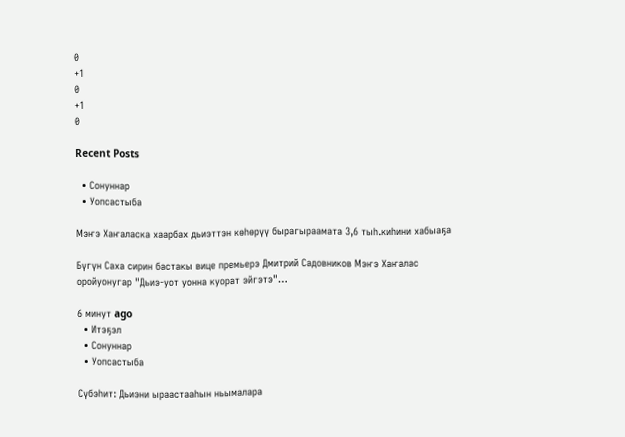0
+1
0
+1
0

Recent Posts

  • Сонуннар
  • Уопсастыба

Мэҥэ Хаҥаласка хаарбах дьиэттэн көһөрүү бырагыраамата 3,6 тыһ.киһини хабыаҕа

Бүгүн Саха сирин бастакы вице премьерэ Дмитрий Садовников Мэҥэ Хаҥалас оройуонугар "Дьиэ-уот уонна куорат эйгэтэ"…

6 минут ago
  • Итэҕэл
  • Сонуннар
  • Уопсастыба

Сүбэһит: Дьиэни ыраастааһын ньымалара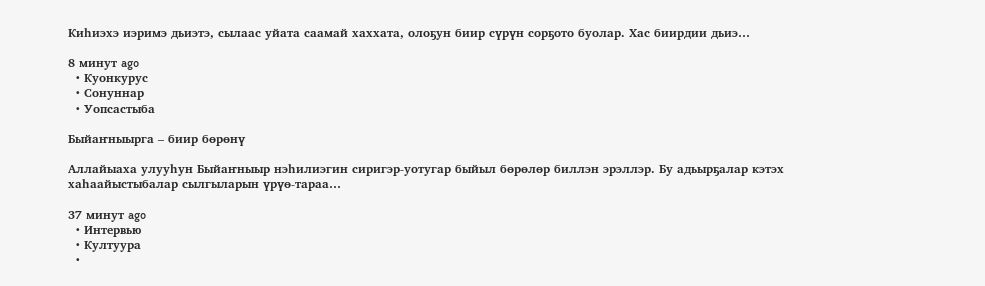Киһиэхэ иэримэ дьиэтэ, сылаас уйата саамай хаххата, олоҕун биир сүрүн сорҕото буолар. Хас биирдии дьиэ…

8 минут ago
  • Куонкурус
  • Сонуннар
  • Уопсастыба

Быйаҥныырга – биир бөрөнү

Аллайыаха улууһун Быйаҥныыр нэһилиэгин сиригэр-уотугар быйыл бөрөлөр биллэн эрэллэр. Бу адьырҕалар кэтэх хаһаайыстыбалар сылгыларын үрүө-тараа…

37 минут ago
  • Интервью
  • Култуура
  •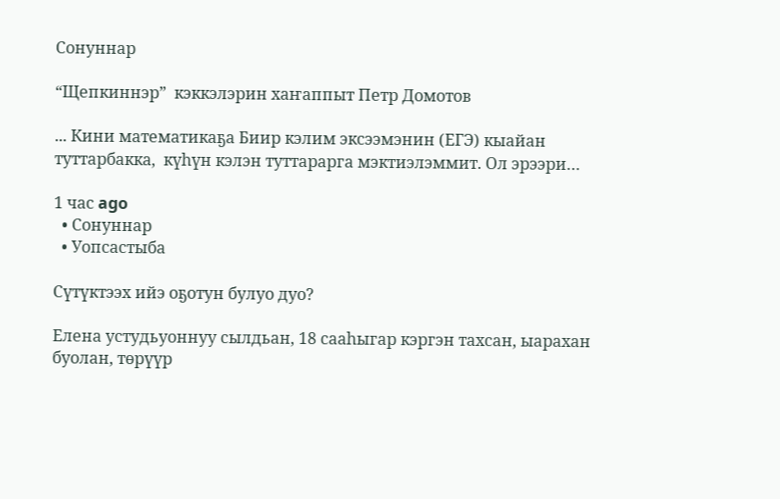Сонуннар

“Щепкиннэр”  кэккэлэрин хаҥаппыт Петр Домотов

... Кини математикаҕа Биир кэлим эксээмэнин (ЕГЭ) кыайан туттарбакка,  күһүн кэлэн туттарарга мэктиэлэммит. Ол эрээри…

1 час ago
  • Сонуннар
  • Уопсастыба

Сүтүктээх ийэ оҕотун булуо дуо?

Елена устудьуоннуу сылдьан, 18 сааһыгар кэргэн тахсан, ыарахан буолан, төрүүр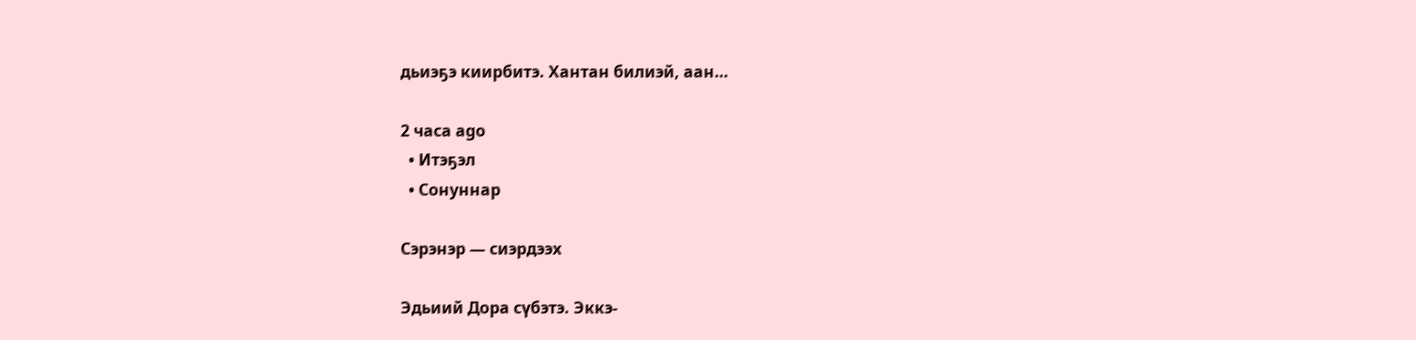дьиэҕэ киирбитэ. Хантан билиэй, аан…

2 часа ago
  • Итэҕэл
  • Сонуннар

Сэрэнэр — сиэрдээх

Эдьиий Дора сүбэтэ. Эккэ-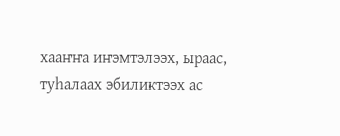хааҥҥа иҥэмтэлээх, ыраас, туһалаах эбиликтээх ас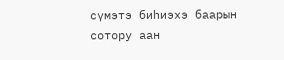сүмэтэ биһиэхэ баарын сотору аан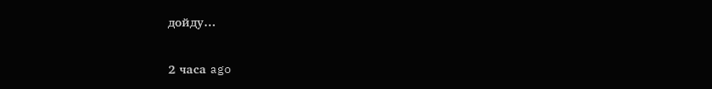дойду…

2 часа ago